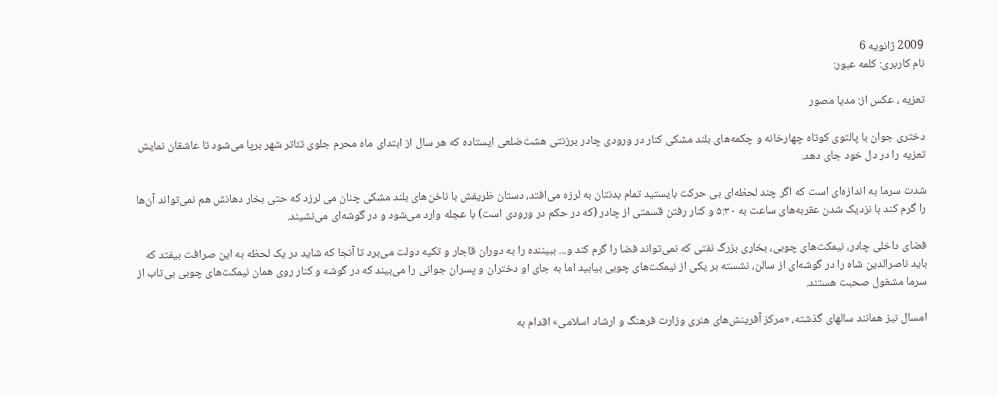2009 ژانويه 6
نام کاربری: کلمه عبور:

تعزیه ، عكس از: مدیا مصور

دختری جوان با پالتوی کوتاه چهارخانه و چکمه‌‌های بلند مشکی کنار در ورودی چادر برزنتی هشت‌ضلعی ایستاده که هر سال از ابتدای ماه محرم جلوی تئاتر شهر برپا می‌شود تا عاشقان نمایش تعزیه را در دل خود جای دهد.

شدت سرما به اندازه‌ای است که اگر چند لحظه‌ای بی حرکت بایستید تمام بدنتان به لرزه می‌افتد، دستان ظریفش با ناخن‌های بلند مشکی چنان می لرزد که حتی بخار دهانش هم نمی‌تواند آن‌ها را گرم کند با نزدیک شدن عقربه‌های ساعت به ۵:۳۰ و کنار رفتن قسمتی از چادر (که در حكم در ورودی است) با عجله وارد می‌شود و در گوشه‌ای می‌نشیند.

فضای داخلی چادر، نیمکت‌های چوبی، بخاری بزرگ نفتی که نمی‌تواند فضا را گرم کند و... ببیننده را به دوران قاجار و تکیه دولت می‌برد تا آنجا که شاید در یک لحظه به این صرافت بیفتد که باید ناصرالدین شاه را در گوشه‌ای از سالن، نشسته بر یکی از نیمکت‌های چوبی بیابید اما به جای او دختران و پسران جوانی را می‌بیند که در گوشه و کنار روی همان نیمکت‌های چوبی بی‌تاب از سرما مشغول صحبت هستند.

امسال نیز همانند سالهای گذشته، «مرکز آفرینش‌های هنری وزارت فرهنگ و ارشاد اسلامی» اقدام به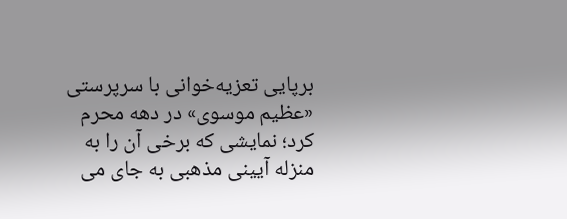برپایی تعزیه‌خوانی با سرپرستی «عظیم موسوی» در دهه محرم کرد؛ نمایشی که برخی آن را به منزله آیینی مذهبی به جای می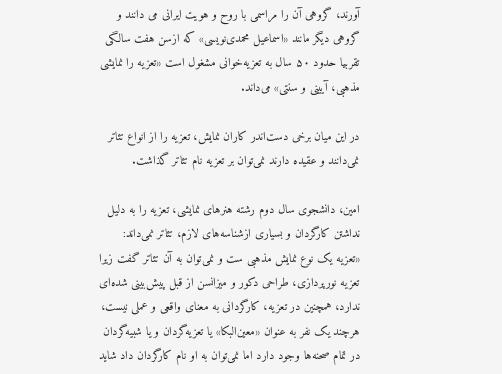آورند، گروهی آن را مراسمی با روح و هویت ایرانی می دانند و گروهی دیگر مانند «اسماعیل‌ محمدی‌نویسی» که ازسن هفت سالگی تقربیا حدود ۵۰ سال به تعزیه‌خوانی مشغول است «تعزیه را نمایشی مذهبی، آیینی و سنتی» می‌داند.

در این میان برخی دست‌اندر کاران نمایش، تعزیه را از انواع تئاتر نمی‌دانند و عقیده دارند نمی‌توان بر تعزیه نام تئاتر گذاشت.

امین، دانشجوی سال دوم رشته هنرهای نمایشی، تعزیه را به دلیل نداشتن کارگردان و بسیاری ازشناسه‌‌های لازم، تئاتر نمی‌داند: «تعزیه یک نوع نمایش مذهبی ست و نمی‌توان به آن تئاتر گفت زیرا تعزیه نورپردازی، طراحی دکور و میزانسن از قبل پیش‌بینی شده‌ای ندارد، همچنین در تعزیه، کارگردانی به معنای واقعی و عملی نیست، هرچند یک نفر به عنوان «معین‌البکا» یا تعزیه‌گردان و یا شبیه‌گردان در تمام صحنه‌ها وجود دارد اما نمی‌توان به او نام کارگردان داد شاید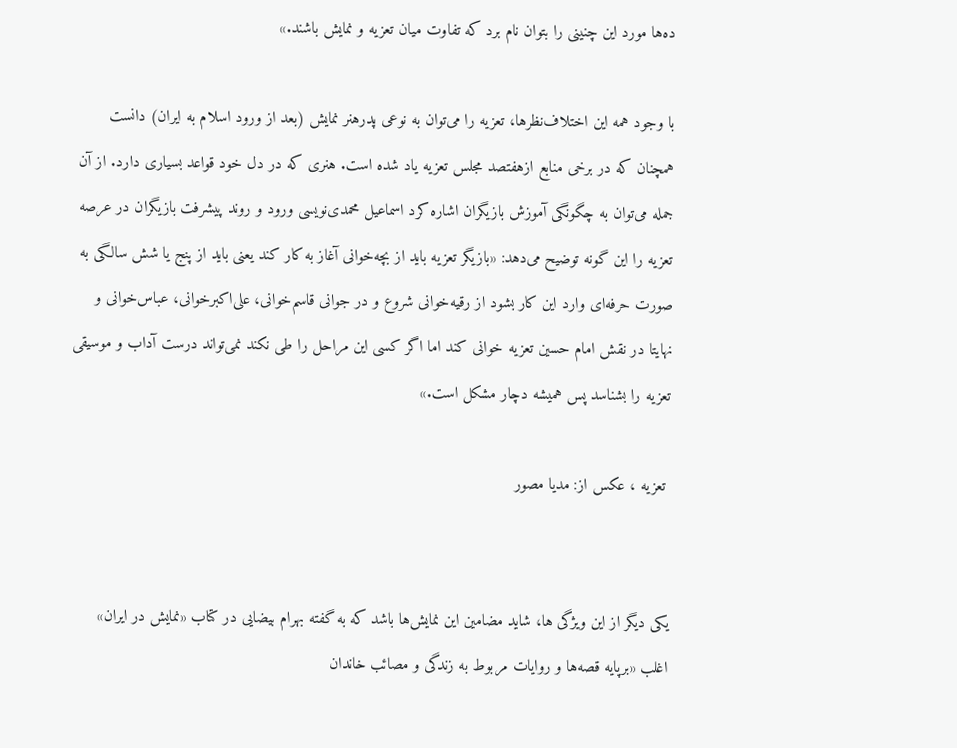ده‌ها مورد این‌ چنینی را بتوان نام برد که تفاوت میان تعزیه و نمایش باشند.»

با وجود همه این اختلاف‌نظرها، تعزیه را می‌توان به نوعی پدرهنر نمایش (بعد از ورود اسلام به ایران) دانست همچنان که در برخی منابع ازهفتصد مجلس تعزیه یاد شده است. هنری که در دل خود قواعد بسیاری دارد. از آن جمله می‌توان به چگونگی آموزش بازیگران اشاره کرد اسماعیل‌ محمدی‌نویسی ورود و روند پیشرفت بازیگران در عرصه تعزیه را این گونه توضیح می‌دهد: «بازیگر تعزیه باید از بچه‌خوانی آغاز به کار کند یعنی باید از پنج یا شش سالگی به صورت حرفه‌ای وارد این کار بشود از رقیه‌خوانی شروع و در جوانی قاسم‌خوانی، علی‌اکبرخوانی، عباس‌خوانی و نهایتا در نقش امام حسین تعزیه خوانی کند اما اگر کسی این مراحل را طی نکند نمی‌تواند درست آداب و موسیقی تعزیه را بشناسد پس همیشه دچار مشکل است.»

 تعزیه ، عكس از: مدیا مصور


یکی دیگر از این ویژگی ها، شاید مضامین این نمایش‌‌ها باشد که به گفته بهرام بیضایی در کتاب «نمایش در ایران» اغلب «برپایه قصه‌ها و روایات مربوط به زندگی و مصائب خاندان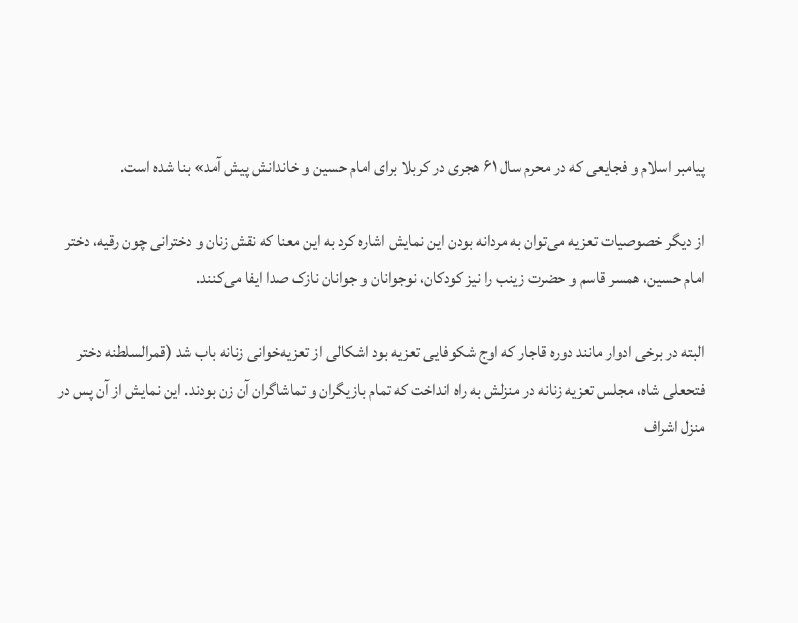پیامبر اسلام و فجایعی که در محرم سال ۶۱ هجری در کربلا برای امام حسین و خاندانش پیش آمد» بنا شده است.

از دیگر خصوصیات تعزیه می‌توان به مردانه بودن این نمایش اشاره کرد به این معنا که نقش زنان و دخترانی چون رقیه، دختر امام حسین، همسر قاسم و حضرت زینب را نیز کودکان، نوجوانان و جوانان نازک صدا ایفا می‌کنند.

البته در برخی ادوار مانند دوره قاجار که اوج شکوفایی تعزیه بود اشکالی از تعزیه‌خوانی زنانه باب شد (قمرالسلطنه دختر فتحعلی شاه، مجلس تعزیه زنانه در منزلش به راه انداخت که تمام بازیگران و تماشاگران آن زن بودند. این نمایش از آن پس در منزل اشراف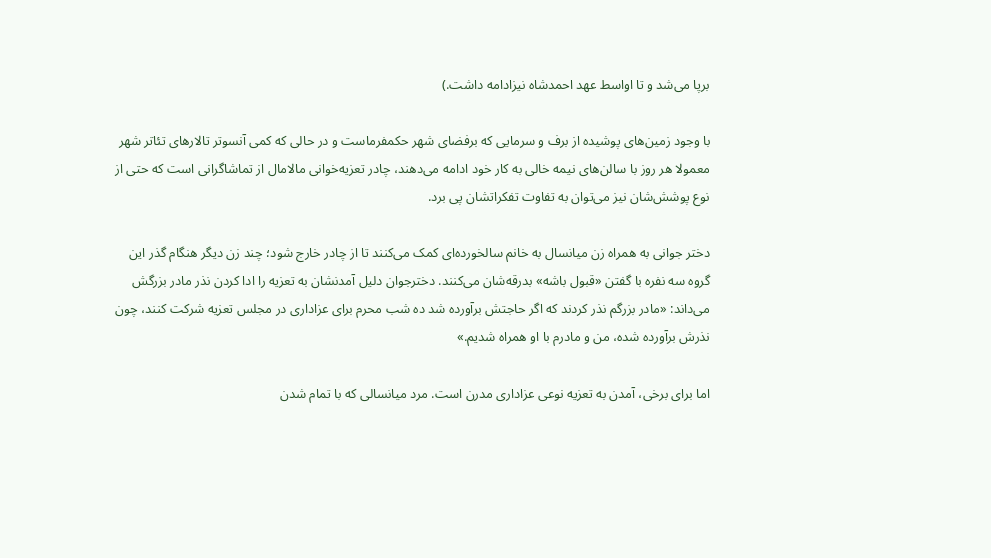برپا می‌شد و تا اواسط عهد احمدشاه نیزادامه داشت.)

با وجود زمین‌های پوشیده از برف و سرمایی که برفضای شهر حکمفرماست و در حالی که کمی آنسوتر تالارهای تئاتر شهر معمولا هر روز با سالن‌های نیمه خالی به کار خود ادامه می‌دهند، چادر تعزیه‌خوانی مالامال از تماشاگرانی ‌است که حتی از نوع پوشش‌شان نیز می‌توان به تفاوت تفکراتشان پی برد.

دختر جوانی به همراه زن میانسال به خانم سالخورده‌ای کمک می‌کنند تا از چادر خارج شود؛ چند زن دیگر هنگام گذر این گروه سه نفره با گفتن «قبول باشه» بدرقه‌شان می‌کنند. دخترجوان دلیل آمدنشان به تعزیه را ادا کردن نذر مادر بزرگش می‌داند: «مادر بزرگم نذر کردند که اگر حاجتش برآورده ‌شد ده شب محرم برای عزاداری در مجلس تعزیه شرکت کنند، چون نذرش برآورده شده، من و مادرم با او همراه شدیم.»

اما برای برخی، آمدن به تعزیه نوعی عزاداری مدرن است. مرد میانسالی که با تمام شدن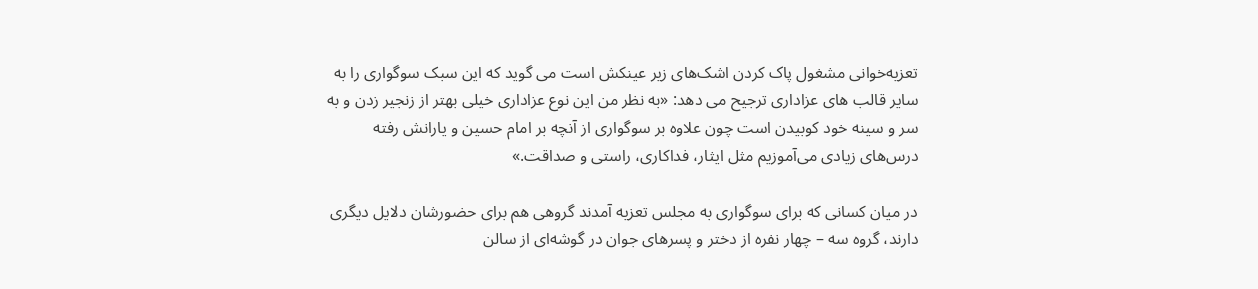تعزیه‌خوانی مشغول پاک کردن اشک‌های زیر عینکش است می گوید که این سبک سوگواری را به سایر قالب های عزاداری ترجیح می دهد: «به نظر من این نوع عزاداری خیلی بهتر از زنجیر زدن و به سر و سینه خود کوبیدن است چون علاوه بر سوگواری از آنچه بر امام حسین و یارانش رفته درس‌های زیادی می‌آموزیم مثل ایثار، فداکاری، راستی و صداقت.»

در میان کسانی که برای سوگواری به مجلس تعزیه آمدند گروهی هم برای حضورشان دلایل دیگری دارند، گروه سه – چهار نفره از دختر و پسرهای جوان در گوشه‌ای از سالن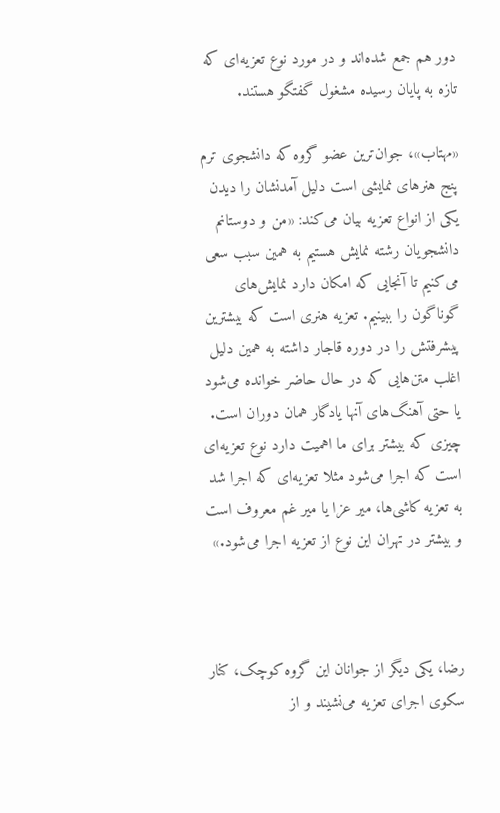دور هم جمع شد‌ه‌اند و در مورد نوع تعزیه‌ای که تازه به پایان رسیده مشغول گفتگو هستند.

«مهتاب»، جوان‌ترین عضو گروه که دانشجوی ترم پنج هنرهای نمایشی است دلیل آمدنشان را دیدن یکی از انواع تعزیه بیان می‌کند: «من و دوستانم دانشجویان رشته نمایش هستیم به همین سبب سعی می‌کنیم تا آنجایی که امکان دارد نمایش‌های گوناگون را ببینیم. تعزیه هنری است که بیشترین پیشرفتش را در دوره قاجار داشته به همین دلیل اغلب متن‌هایی که در حال حاضر خوانده می‌شود یا حتی آهنگ‌های آنها یادگار همان دوران است. چیزی که بیشتر برای ما اهمیت دارد نوع تعزیه‌ای است که اجرا می‌شود مثلا تعزیه‌ای که اجرا شد به تعزیه کاشی‌ها، میر عزا یا میر غم معروف است و بیشتر در تهران این نوع از تعزیه اجرا می‌شود.»



رضا، یکی دیگر از جوانان این گروه کوچک، کنار سکوی اجرای تعزیه می‌نشیند و از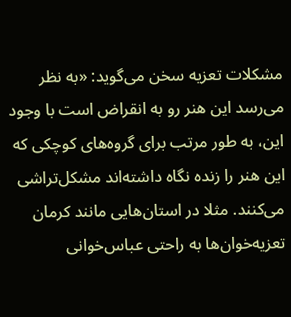مشکلات تعزیه سخن می‌گوید: «به نظر می‌رسد این هنر رو به انقراض است با وجود این، به طور مرتب برای گروه‌های کوچکی که این هنر را زنده نگاه داشته‌اند مشکل‌تراشی می‌‌کنند. مثلا در استان‌هایی مانند کرمان تعزیه‌خوان‌ها به راحتی عباس‌خوانی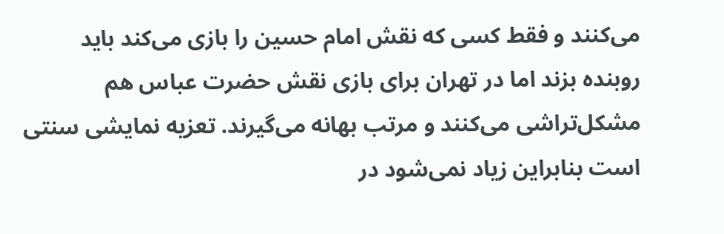می‌کنند و فقط کسی که نقش امام حسین را بازی می‌کند باید روبنده بزند اما در تهران برای بازی نقش حضرت عباس هم مشکل‌تراشی می‌‌کنند و مرتب بهانه می‌گیرند. تعزیه نمایشی سنتی است بنابراین زیاد نمی‌شود در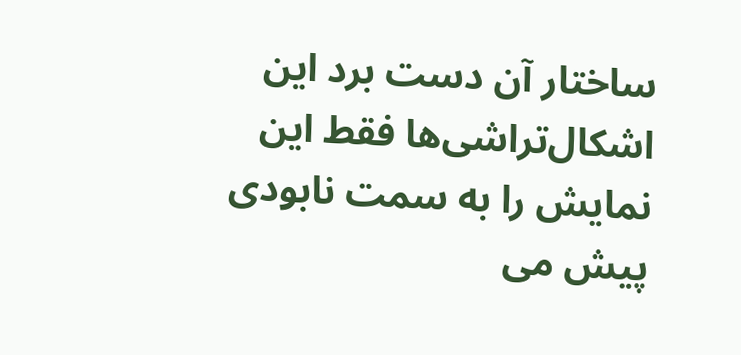ساختار آن دست برد این اشکال‌تراشی‌ها فقط این نمایش را به سمت نابودی پیش می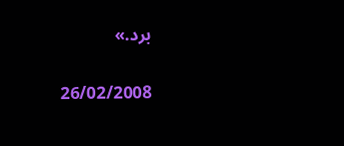برد.»

26/02/2008